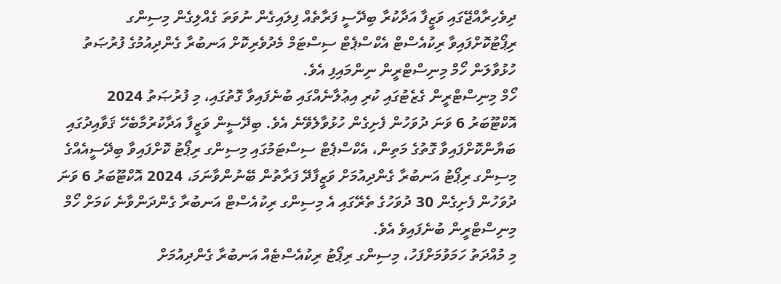ދިވެހިރާއްޖޭގައި ވަޒީފާ އަދާކުރާ ބިދޭސީ ފަރާތެއް ފިލައިގެން ނުވަތަ ގެއްލިގެން މިސިންގ ރިޕޯޓުކޮށްފައިވާ ރިކުއެސްޓް އެކްސްޕެޓް ސިސްޓަމް މެދުވެރިކޮށް އަނބުރާ ގެންދިއުމުގެ ފުރުޞަތު ހުޅުވާލަން ހޯމް މިނިސްޓްރީން ނިންމައިފި އެވެ.
ހޯމް މިނިސްޓްރީން ގެޒެޓުގައި ކުރި އިޢުލާނެއްގައި ބުނެފައިވާ ގޮތުގައި، މި ފުރުޞަތު 2024 އޮކްޓޫބަރު 6 ވަނަ ދުވަހުން ފެށިގެން ހުޅުވާލެވޭނެ އެވެ. ބިދޭސީން ވަޒީފާ އަދާކުރުމާބެހޭ ޤަވާއިދުގައި ބަޔާންކޮށްފައިވާ ގޮތުގެ މަތިން، އެކްސްޕެޓް ސިސްޓަމުގައި މިސިންގ ރިޕޯޓު ކޮށްފައިވާ ބިދޭސީއެއްގެ މިސިންގ ރިޕޯޓު އަނބުރާ ގެންދިއުމަށް ވަޒީފާދޭ ފަރާތުން ބޭނުންވާނަމަ، 2024 އޮކްޓޫބަރު 6 ވަނަ ދުވަހުން ފެށިގެން 30 ދުވަހުގެ ތެރޭގައި އެ މިސިންގ ރިކުއެސްޓް އަނބުރާ ގެންދަންވާނެ ކަމަށް ހޯމް މިނިސްޓްރީން ބުނެފައިވެ އެވެ.
މި މުއްދަތު ހަމަވުމަށްފަހު، މިސިންގ ރިޕޯޓު ރިކުއެސްޓެއް އަނބުރާ ގެންދިއުމަށް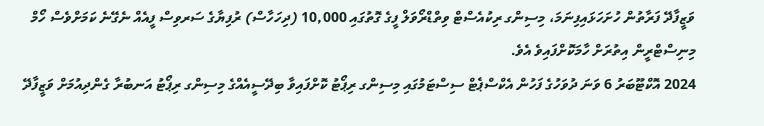ވަޒީފާދޭ ފަރާތުން ހުށަހަޅައިފިނަމަ، މިސިންގ ރިކުއެސްޓް ވިތްޑްރޯވަލް ފީގެ ގޮތުގައި 10,000 (ދިހަހާސް) ރުފިޔާގެ ސަރވިސް ފީއެއް ނެގޭނެ ކަމަށްވެސް ހޯމް މިނިސްޓްރީން އިތުރަށް ހާމަކޮށްފައިވެ އެވެ.
2024 އޮކްޓޫބަރު 6 ވަނަ ދުވަހުގެ ފަހުން އެކްސްޕެޓް ސިސްޓަމުގައި މިސިންގ ރިޕޯޓު ކޮށްފައިވާ ބިދޭސީއެއްގެ މިސިންގ ރިޕޯޓު އަނބުރާ ގެންދިއުމަށް ވަޒީފާދޭ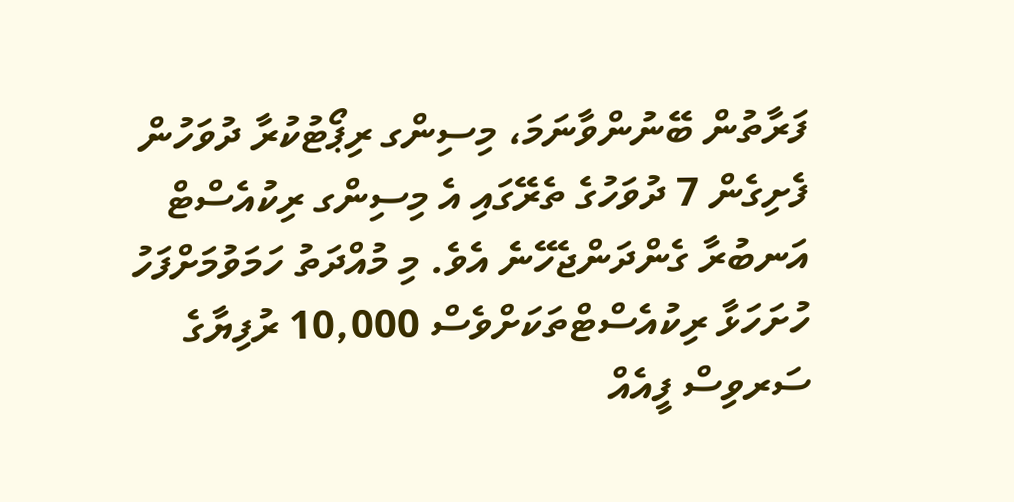ފަރާތުން ބޭނުންވާނަމަ، މިސިންގ ރިޕޯޓުކުރާ ދުވަހުން ފެށިގެން 7 ދުވަހުގެ ތެރޭގައި އެ މިސިންގ ރިކުއެސްޓް އަނބުރާ ގެންދަންޖެހޭނެ އެވެ. މި މުއްދަތު ހަމަވުމަށްފަހު ހުށަހަޅާ ރިކުއެސްޓްތަކަށްވެސް 10,000 ރުފިޔާގެ ސަރވިސް ފީއެއް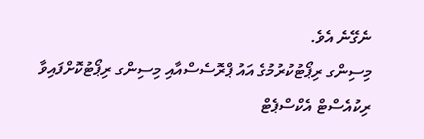ނެގޭނެ އެވެ.
މިސިންގ ރިޕޯޓުކުރުމުގެ އައު ޕްރޮސެސްއާއި މިސިންގ ރިޕޯޓުކޮށްފައިވާ ރިކުއެސްޓް އެކްސްޕެޓް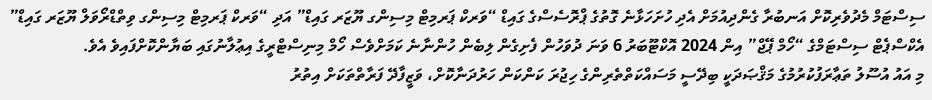ސިސްޓަމް މެދުވެރިކޮށް އަނބުރާ ގެންދިއުމަށް އެދި ހުށަހަޅާނެ ގޮތުގެ ޕްރޮސެސްގެ ގައިޑް “ވަރކް ޕަރމިޓް މިސިންގ ޔޫޒަރ ގައިޑް” އަދި “ވަރކް ޕަރމިޓް މިސިންގ ވިތްޑްރޯވަލް ޔޫޒަރ ގައިޑް” އެކްސްޕެޓް ސިސްޓަމްގެ “ހޯމް ޕޭޖް” އިން 2024 އޮކްޓޫބަރު 6 ވަނަ ދުވަހުން ފެށިގެން ލިބެން ހުންނާނެ ކަމަށްވެސް ހޯމް މިނިސްޓްރީގެ އިޢުލާނުގައި ބަޔާންކޮށްފައިވެ އެވެ.
މި އައު އުސޫލު ތަޢާރަފުކުރުމުގެ މަޤްޞަދަކީ ބިދޭސީ މަސައްކަތްތެރިންގެ ހިޖުރަ ކަންކަން ހަރުދަނާކޮށް، ވަޒީފާދޭ ފަރާތްތަކަށް އިތުރު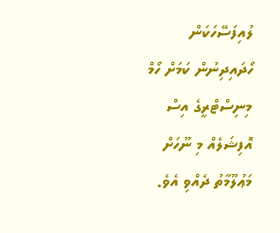ލުއިފަސޭހަކަން ހޯދައިދިނުން ކަމަށް ހޯމް މިނިސްޓްރީގެ އިސް އޮފިޝަލެއް މި ނޫހަށް މަޢުލޫމާތު ދެއްވި އެވެ.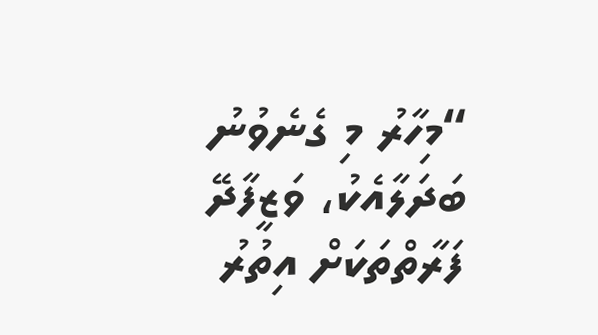“މިހާރު މި ގެނެވުނު ބަދަލާއެކު، ވަޒީފާދޭ ފަރާތްތަކަށް އިތުރު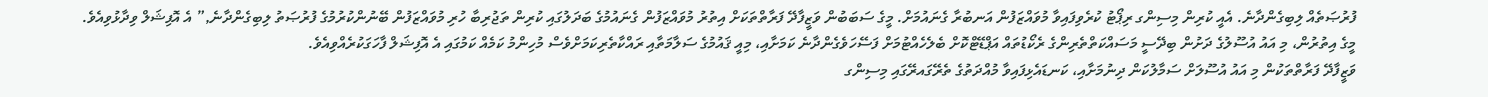ފުރުޞަތެއް ލިބިގެންދާނެ. އެއީ ކުރިން މިސިންގ ރިޕޯޓު ކުރެވިފައިވާ މުވައްޒަފުން އަނބުރާ ގެނައުމަށް. މީގެ ސަބަބުން ވަޒީފާދޭ ފަރާތްތަކަށް އިތުރު މުވައްޒަފުން ގެނައުމުގެ ބަދަލުގައި ކުރިން ތަޖުރިބާ ހުރި މުވައްޒަފުން ބޭނުންކުރުމުގެ ފުރުޞަތު ލިބިގެންދާނެ,” އެ އޮފިޝަލް ވިދާޅުވިއެވެ.
މީގެ އިތުރުން، މި އައު އުސޫލުގެ ދަށުން ބިދޭސީ މަސައްކަތްތެރިންގެ ރެކޯޑުތައް އަޕްޑޭޓްކޮށް ބެލެހެއްޓުމަށް ފަސޭހަވެގެންދާނެ ކަމަށާއި، މިއީ ޤައުމުގެ ސަލާމަތާއި ރައްކާތެރިކަމަށްވެސް މުހިންމު ކަމެއް ކަމުގައި އެ އޮފިޝަލް ފާހަގަކުރެއްވިއެވެ.
ވަޒީފާދޭ ފަރާތްތަކުން މި އައު އުސޫލަށް ސަމާލުކަން ދިނުމަށާއި، ކަނޑައެޅިފައިވާ މުއްދަތުގެ ތެރޭގައރޭގައި މިސިންގ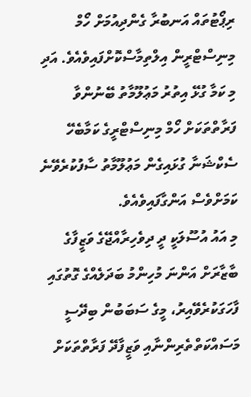ރިޕޯޓުތައް އަނބުރާ ގެންދިއުމަށް ހޯމް މިނިސްޓްރީން އިލްތިމާސްކޮށްފައިވެއެވެ. އަދި މި ކަމާ ގުޅޭ އިތުރު މަޢުލޫމާތު ބޭނުންވާ ފަރާތްތަކަށް ހޯމް މިނިސްޓްރީގެ ކަމާބެހޭ ސެކްޝަނާ ގުޅައިގެން މަޢުލޫމާތު ސާފުކުރެވޭނެ ކަމަށްވެސް އަންގާފައިވެއެވެ.
މި އައު އުސޫލަކީ ދީ ދިވެހިރާއްޖޭގެ ވަޒީފާގެ ބާޒާރަށް އަންނަ މުހިންމު ބަދަލެއްގެ ގޮތުގައި ފާހަގަކުރެވޭއިރު، މީގެ ސަބަބުން ބިދޭސީ މަސައްކަތްތެރިންނާއި ވަޒީފާދޭ ފަރާތްތަކަށް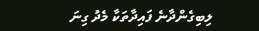ލިބިގެންދާނެ ފައިދާތަކާ މެދު ގިނަ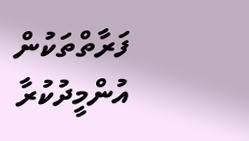ފަރާތްތަކުން އުންމީދުކުރާ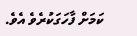ކަމަށް ފާހަގަކުރެވެ އެވެ.